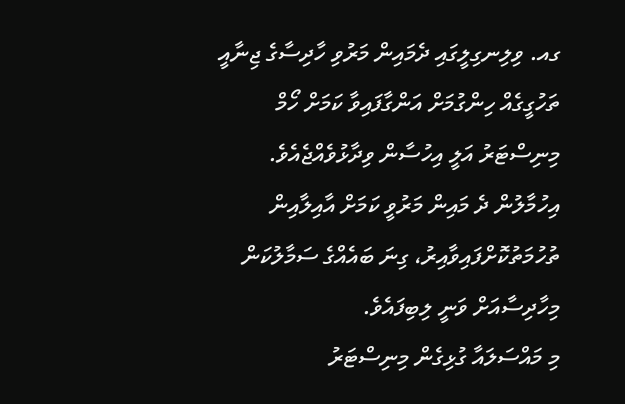ގއ. ވިލިނގިލީގައި ދެމައިން މަރުވި ހާދިސާގެ ޖިނާއީ ތަހުގީގެއް ހިންގުމަށް އަންގާފައިވާ ކަމަށް ހޯމް މިނިސްޓަރު އަލީ އިހުސާން ވިދާޅުވެއްޖެއެވެ.
އިހުމާލުން ދެ މައިން މަރުވީ ކަމަށް އާއިލާއިން ތުހުމަތުކޮށްފައިވާއިރު، ގިނަ ބައެއްގެ ސަމާލުކަން މިހާދިސާއަށް ވަނީ ލިބިފައެވެ.
މި މައްސަލައާ ގުޅިގެން މިނިސްޓަރު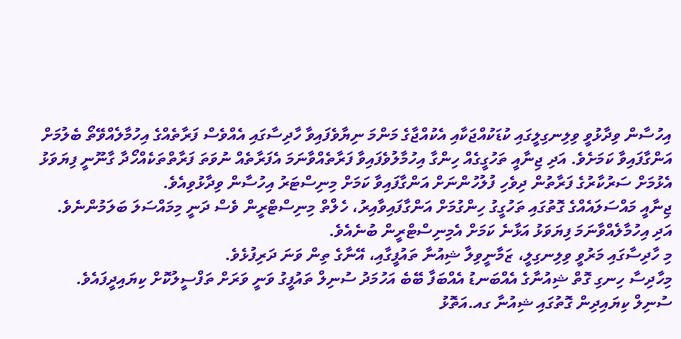އިހުސާން ވިދާޅުވީ ވިލިނގިލީގައި ކުޑަކުއްޖަކާއި އެކުއްޖާގެ މަންމަ ނިޔާވެފައިވާ ހާދިސާގައި އެއްވެސް ފަރާތެއްގެ އިހުމާލެއްވޭތޯ ބެލުމަށް އަންގާފައިވާ ކަމަށެވެ. އަދި ޖިނާއީ ތަހުގީގެއް ހިންގާ އިހުމާލުވެފައިވާ ފަރާތެއްވާނަމަ އެފަރާތެއް ނުވަތަ ފަރާތްތަކެއްހޯދާ ގާނޫނީ ފިޔަވަޅު އެޅުމަށް ސަރުކާރުގެ ފަރާތުން ދިވެހި ފުލުހުންނަށް އަންގާފައިވާ ކަމަށް މިނިސްޓަރު އިހުސާން ވިދާޅުވިއެވެ.
ޖިނާއީ މައްސަލައެއްގެ ގޮތުގައި ތަހުގީގު ހިންގުމަށް އަންގާފައިވާއިރު، ހެލްތް މިނިސްޓްރީން ވެސް ދަނީ މިމައްސަލަ ބަލަމުންނެވެ. އަދި އިހުމާލެއްވާނަމަ ފިޔަވަޅު އަޅާނެ ކަމަށް އެމިނިސްޓްރީން ބުނެއެވެ.
މި ހާދިސާގައި މަރުވީ ވިލިނގިލީ، ޒަމާނީވިލާ ޝިއުނާ ތައުފީގާއި، އޭނާގެ ތިން ވަނަ ދަރިފުޅެވެ.
މިހާދިސާ ހިނގި ގޮތް ޝިއުނާގެ އެއްބަނޑު އެއްބަފާ ބޭބެ އަހުމަދު ސުނިލް ތައުފީގު ވަނީ ވަރަށް ތަފްސީލުކޮށް ކިޔައިދީފައެވެ.
ސުނިލް ކިޔައިދިން ގޮތުގައި ޝިއުނާ ގއ.އަތޮޅު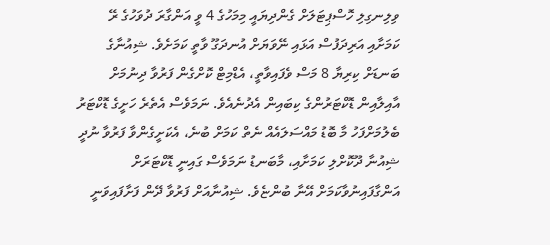ވިލިނގިލި ހޮސްޕިޓަލަށް ގެންދިޔައީ މިމަހުގެ 4 ވީ އަންގާރަ ދުވަހުގެ ރޭ ކަމަށާއި އަރިދަފުސް އަޅައި ނޭވަޔަށް އުނދަގޫ ވާތީ ކަމަށެވެ. ޝިއުނާގެ ބަނޑަށް ކިރިޔާ 8 މަސް ވެފައިވާތީ، އެޑްމިޓް ކޮށްގެން ފަރުވާ ދިނުމަށް އާއިލާއިން ޑޮކްޓަރުންގެ ކިބައިން އެދުނެއެވެ. ނަމަވެސް އެތެރެ ހަށީގެ ޑޮކްޓަރު ބެލުމަށްފަހު މާ ބޮޑު މައްސަލައެއް ނެތް ކަމަށް ބުނެ، އެކަށީގެންވާ ފަރުވާ ނުދީ ޝިއުނާ ދޫކޮށްލި ކަމަށާއި، މާބަނޑު ނަމަވެސް ގައިނީ ޑޮކްޓަރަށް އަންގާފައިނުވާކަމަށް އޭނާ ބުންޏެވެ. ޝިއުނާއަށް ފަރުވާ ދޭން ފަށާފައިވަނީ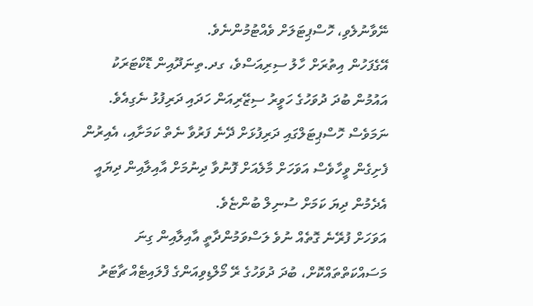ނޭވާނުލެވި، ހޮސްޕިޓަލަށް ވެއްޓުމުންނެވެ.
އޭގެފަހުން އިތުރަށް ހާލު ސިރިއަސްވެ، ގދ.ތިނަދޫއިން ޑޮކްޓަރަކު އައުމުން ބުދަ ދުވަހުގެ ހަވީރު ސިޒޭރިއަން ހަދައި ދަރިފުޅު ނެގިއެވެ. ނަމަވެސް ހޮސްޕިޓަލްގައި ދަރިފުޅަށް ދޭނެ ފަރުވާ ނެތް ކަމަށާއި، އެއިރުން ފެށިގެން ވީހާވެސް އަވަހަށް މާލެއަށް ފޮނުވާ ދިނުމަށް އާއިލާއިން ދިޔައީ އެދެމުން ދިޔަ ކަމަށް ސުނިލް ބުންޏެވެ.
އަވަހަށް ފުރޭނެ ގޮތެއް ނުވެ ލަސްވަމުންދާތީ އާއިލާއިން ގިނަ މަސައްކަތްތައްކޮށް، ބުދަ ދުވަހުގެ ރޭ މޯލްޑިވިއަންގެ ފްލައިޓެއް ޗާޓަރު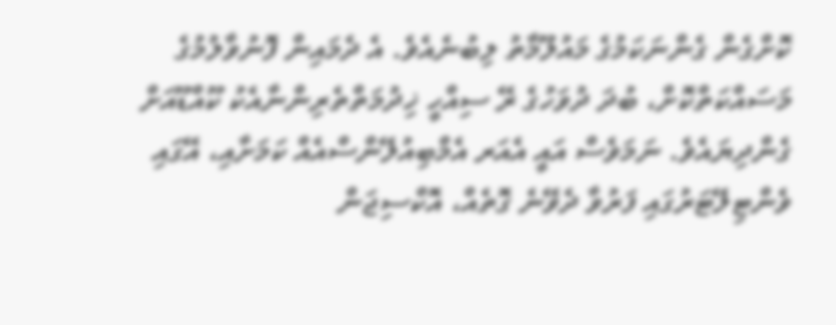ކޮށްގެން ގެންނަކަމުގެ މައުލޫމާތު ލިބުނެއެވެ. އެ ދެމައިން ފޮނުވާލުމުގެ މަސައްކަތްކޮށް، ބުދަ ދުވަހުގެ ރޭ ސިއްހީ ޚިދުމަތްތެރިންނާއެކު ކޫއްޑޫއަށް ގެންދިޔައެވެ. ނަމަވެސް އައީ އެއަރ އެމްބިއުލޭންސްއެއް ކަމަށާއި، އޭގައި ވެންޓިލޭޓަރުގައި ފަރުވާ ދެވޭނެ ގޮތެއް، އޮކްސިޖަން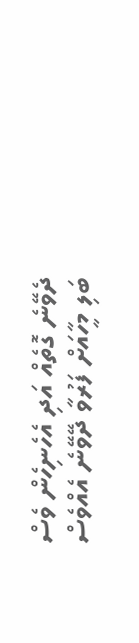ދެވޭނެ ގޮތެއް އަދި އެހެނިހެން ވެސް ބަލި މީހާއަށް ފަރުވާ ދޭވޭނެ އެއްވެސް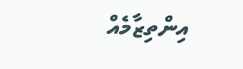އިންތިޒާމެއް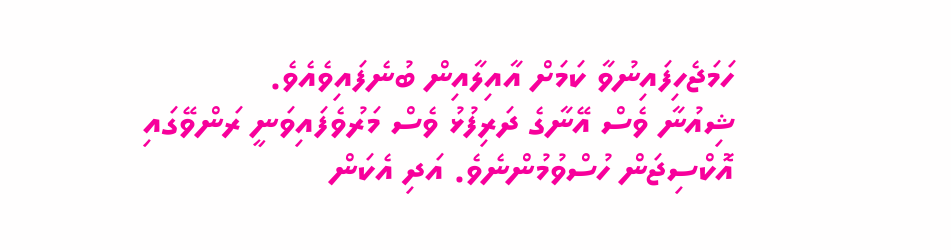ހަމަޖެހިފައިނުވާ ކަމަށް އާއިލާއިން ބުނެފައިވެއެވެ.
ޝިއުނާ ވެސް އޭނާގެ ދަރިފުޅު ވެސް މަރުވެފައިވަނީ ރަންވޭގައި އޮކްސިޖަން ހުސްވުމުންނެވެ. އަދި އެކަން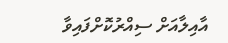އާއިލާއަށް ސިއްރުކޮށްފައިވާ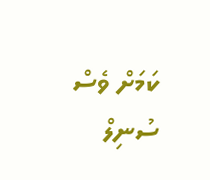ކަމަށް ވެސް ސުނިލް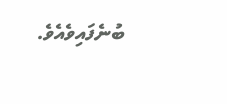ބުނެފައިވެއެވެ.